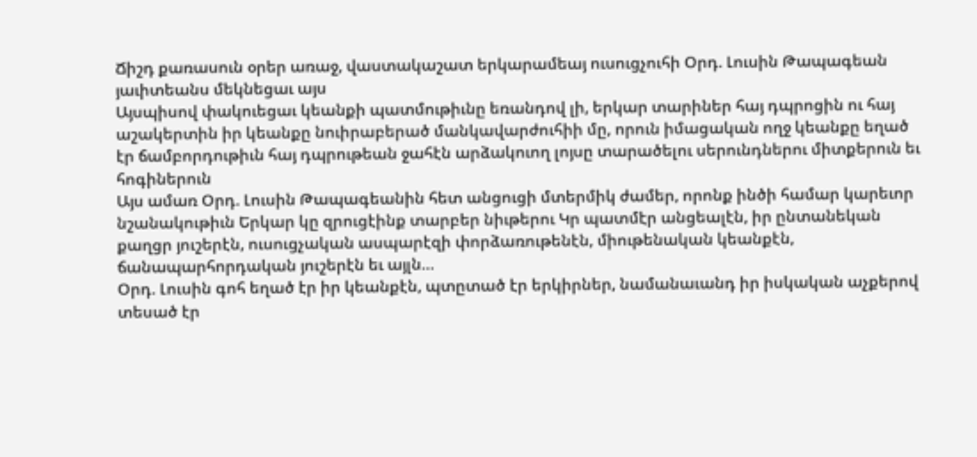Ճիշդ քառասուն օրեր առաջ, վաստակաշատ երկարամեայ ուսուցչուհի Օրդ. Լուսին Թապագեան յաւիտեանս մեկնեցաւ այս
Այսպիսով փակուեցաւ կեանքի պատմութիւնը եռանդով լի, երկար տարիներ հայ դպրոցին ու հայ աշակերտին իր կեանքը նուիրաբերած մանկավարժուհիի մը, որուն իմացական ողջ կեանքը եղած էր ճամբորդութիւն հայ դպրութեան ջահէն արձակուող լոյսը տարածելու սերունդներու միտքերուն եւ հոգիներուն
Այս ամառ Օրդ. Լուսին Թապագեանին հետ անցուցի մտերմիկ ժամեր, որոնք ինծի համար կարեւոր նշանակութիւն Երկար կը զրուցէինք տարբեր նիւթերու Կր պատմէր անցեալէն, իր ընտանեկան քաղցր յուշերէն, ուսուցչական ասպարէզի փորձառութենէն, միութենական կեանքէն, ճանապարհորդական յուշերէն եւ այլն…
Օրդ. Լուսին գոհ եղած էր իր կեանքէն, պտըտած էր երկիրներ, նամանաւանդ իր իսկական աչքերով տեսած էր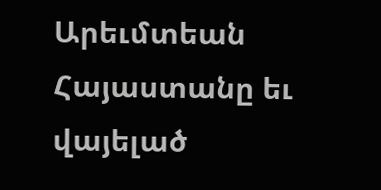Արեւմտեան Հայաստանը եւ վայելած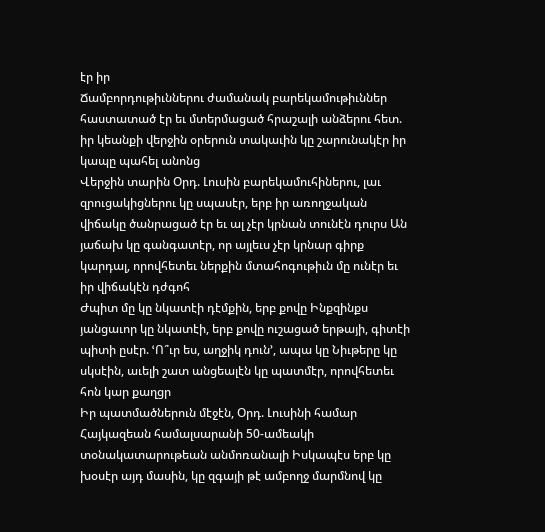էր իր
Ճամբորդութիւններու ժամանակ բարեկամութիւններ հաստատած էր եւ մտերմացած հրաշալի անձերու հետ. իր կեանքի վերջին օրերուն տակաւին կը շարունակէր իր կապը պահել անոնց
Վերջին տարին Օրդ. Լուսին բարեկամուհիներու, լաւ զրուցակիցներու կը սպասէր, երբ իր առողջական վիճակը ծանրացած էր եւ ալ չէր կրնան տունէն դուրս Ան յաճախ կը գանգատէր, որ այլեւս չէր կրնար գիրք կարդալ, որովհետեւ ներքին մտահոգութիւն մը ունէր եւ իր վիճակէն դժգոհ
Ժպիտ մը կը նկատէի դէմքին, երբ քովը Ինքզինքս յանցաւոր կը նկատէի, երբ քովը ուշացած երթայի, գիտէի պիտի ըսէր. ՙՈ՞ւր ես, աղջիկ դուն՚, ապա կը Նիւթերը կը սկսէին, աւելի շատ անցեալէն կը պատմէր, որովհետեւ հոն կար քաղցր
Իր պատմածներուն մէջէն, Օրդ. Լուսինի համար Հայկազեան համալսարանի 50-ամեակի տօնակատարութեան անմոռանալի Իսկապէս երբ կը խօսէր այդ մասին, կը զգայի թէ ամբողջ մարմնով կը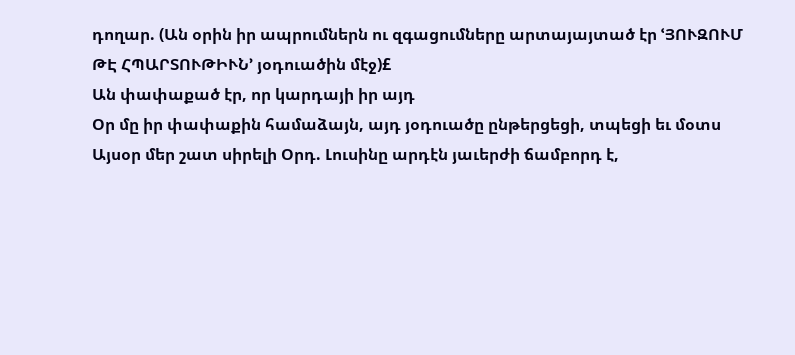դողար. (Ան օրին իր ապրումներն ու զգացումները արտայայտած էր ՙՅՈՒԶՈՒՄ ԹԷ ՀՊԱՐՏՈՒԹԻՒՆ՚ յօդուածին մէջ)£
Ան փափաքած էր, որ կարդայի իր այդ
Օր մը իր փափաքին համաձայն, այդ յօդուածը ընթերցեցի, տպեցի եւ մօտս
Այսօր մեր շատ սիրելի Օրդ. Լուսինը արդէն յաւերժի ճամբորդ է,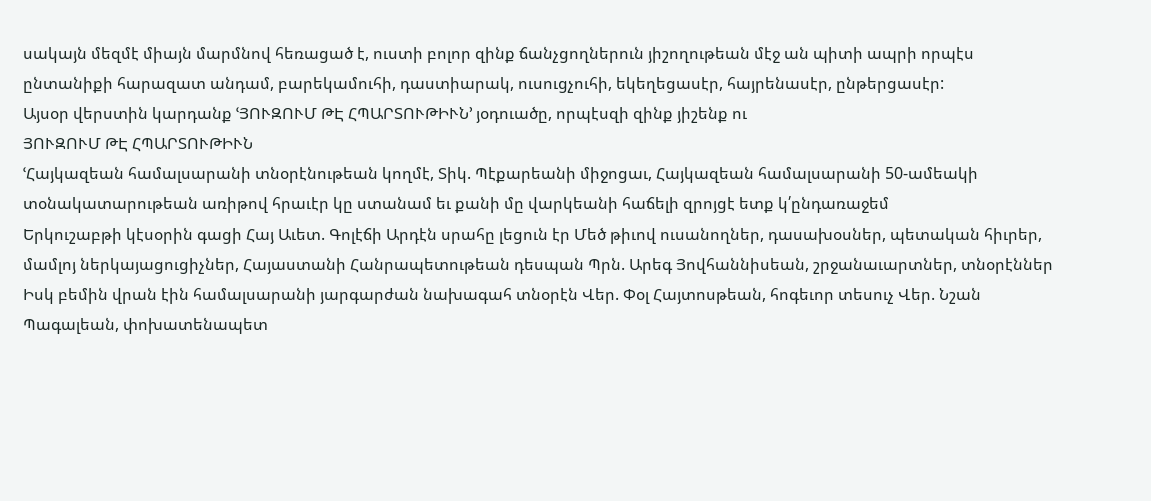սակայն մեզմէ միայն մարմնով հեռացած է, ուստի բոլոր զինք ճանչցողներուն յիշողութեան մէջ ան պիտի ապրի որպէս ընտանիքի հարազատ անդամ, բարեկամուհի, դաստիարակ, ուսուցչուհի, եկեղեցասէր, հայրենասէր, ընթերցասէր:
Այսօր վերստին կարդանք ՙՅՈՒԶՈՒՄ ԹԷ ՀՊԱՐՏՈՒԹԻՒՆ՚ յօդուածը, որպէսզի զինք յիշենք ու
ՅՈՒԶՈՒՄ ԹԷ ՀՊԱՐՏՈՒԹԻՒՆ
ՙՀայկազեան համալսարանի տնօրէնութեան կողմէ, Տիկ. Պէքարեանի միջոցաւ, Հայկազեան համալսարանի 50-ամեակի տօնակատարութեան առիթով հրաւէր կը ստանամ եւ քանի մը վարկեանի հաճելի զրոյցէ ետք կ՛ընդառաջեմ
Երկուշաբթի կէսօրին գացի Հայ Աւետ. Գոլէճի Արդէն սրահը լեցուն էր Մեծ թիւով ուսանողներ, դասախօսներ, պետական հիւրեր, մամլոյ ներկայացուցիչներ, Հայաստանի Հանրապետութեան դեսպան Պրն. Արեգ Յովհաննիսեան, շրջանաւարտներ, տնօրէններ Իսկ բեմին վրան էին համալսարանի յարգարժան նախագահ տնօրէն Վեր. Փօլ Հայտոսթեան, հոգեւոր տեսուչ Վեր. Նշան Պագալեան, փոխատենապետ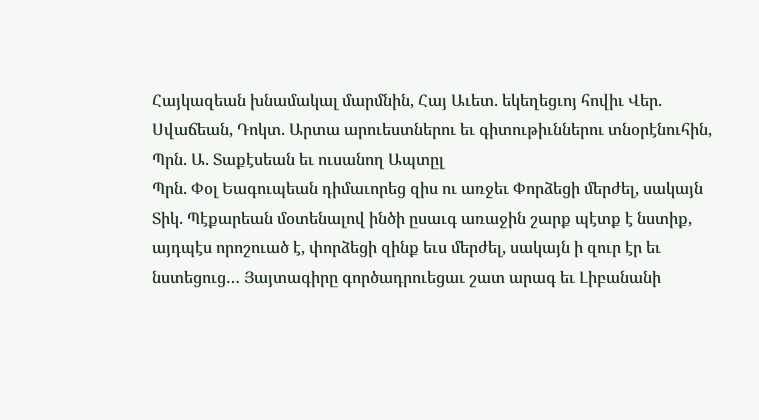Հայկազեան խնամակալ մարմնին, Հայ Աւետ. եկեղեցւոյ հովիւ Վեր. Սվաճեան, Դոկտ. Արտա արուեստներու եւ գիտութիւններու տնօրէնուհին, Պրն. Ա. Տաքէսեան եւ ուսանող Ապտըլ
Պրն. Փօլ Եագուպեան դիմաւորեց զիս ու առջեւ Փորձեցի մերժել, սակայն Տիկ. Պէքարեան մօտենալով ինծի ըսաւգ առաջին շարք պէտք է նստիք, այդպէս որոշուած է, փորձեցի զինք եւս մերժել, սակայն ի զուր էր եւ նստեցուց… Յայտագիրը գործադրուեցաւ շատ արագ եւ Լիբանանի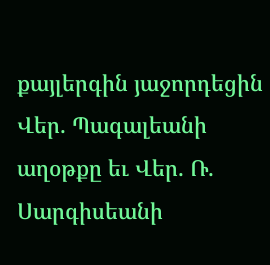քայլերգին յաջորդեցին Վեր. Պագալեանի աղօթքը եւ Վեր. Ռ. Սարգիսեանի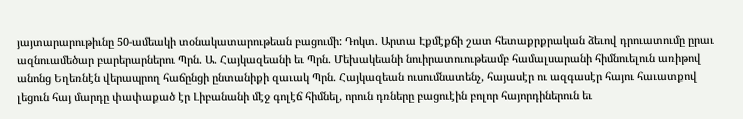յայտարարութիւնը 50-ամեակի տօնակատարութեան բացումի: Դոկտ. Արտա Էքմէքճի շատ հետաքրքրական ձեւով դրուատումը ըրաւ ազնուամեծար բարերարներու Պրն. Ա. Հայկազեանի եւ Պրն. Մեխակեանի նուիրատուութեամբ համալսարանի հիմնուելուն առիթով անոնց Եղեռնէն վերապրող հաճընցի ընտանիքի զաւակ Պրն. Հայկազեան ուսումնատենչ, հայասէր ու ազգասէր հայու հաւատքով լեցուն հայ մարդը փափաքած էր Լիբանանի մէջ գոլէճ հիմնել, որուն դռները բացուէին բոլոր հայորդիներուն եւ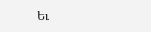Եւ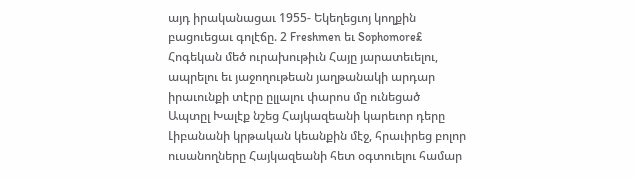այդ իրականացաւ 1955- Եկեղեցւոյ կողքին բացուեցաւ գոլէճը. 2 Freshmen եւ Sophomore£ Հոգեկան մեծ ուրախութիւն Հայը յարատեւելու, ապրելու եւ յաջողութեան յաղթանակի արդար իրաւունքի տէրը ըլլալու փարոս մը ունեցած
Ապտըլ Խալէք նշեց Հայկազեանի կարեւոր դերը Լիբանանի կրթական կեանքին մէջ, հրաւիրեց բոլոր ուսանողները Հայկազեանի հետ օգտուելու համար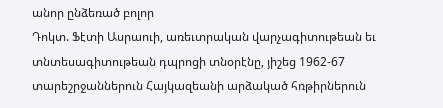անոր ընձեռած բոլոր
Դոկտ. Ֆէտի Ասրաուի, առեւտրական վարչագիտութեան եւ տնտեսագիտութեան դպրոցի տնօրէնը, յիշեց 1962-67 տարեշրջաններուն Հայկազեանի արձակած հռթիրներուն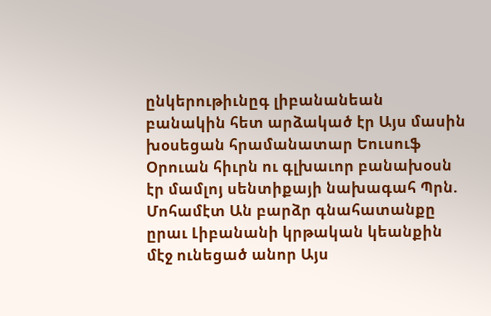ընկերութիւնըգ լիբանանեան բանակին հետ արձակած էր Այս մասին խօսեցան հրամանատար Եուսուֆ Օրուան հիւրն ու գլխաւոր բանախօսն էր մամլոյ սենտիքայի նախագահ Պրն. Մոհամէտ Ան բարձր գնահատանքը ըրաւ Լիբանանի կրթական կեանքին մէջ ունեցած անոր Այս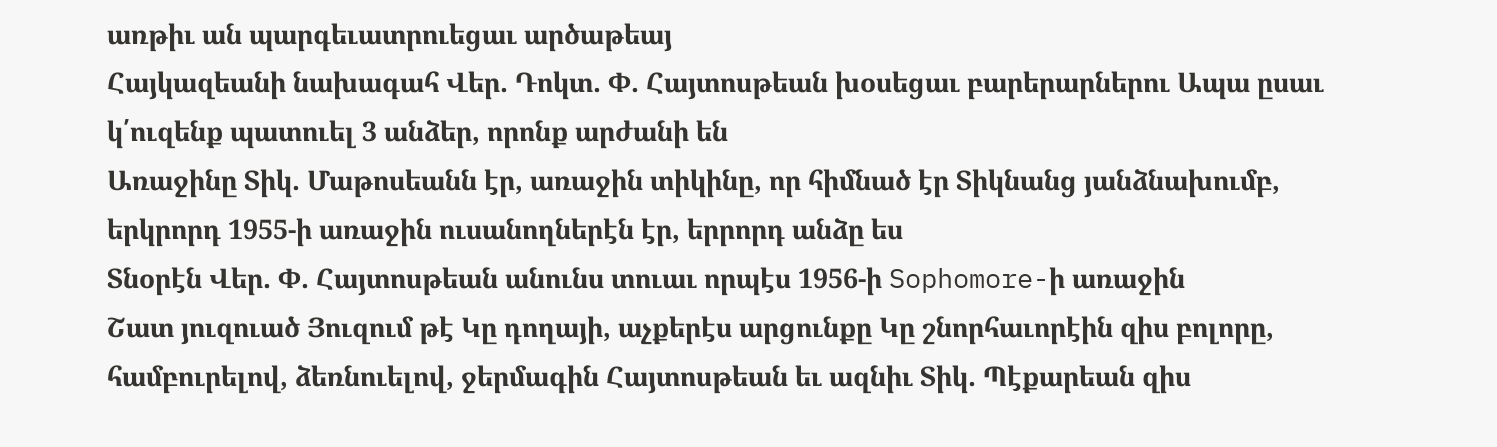առթիւ ան պարգեւատրուեցաւ արծաթեայ
Հայկազեանի նախագահ Վեր. Դոկտ. Փ. Հայտոսթեան խօսեցաւ բարերարներու Ապա ըսաւ կ՛ուզենք պատուել 3 անձեր, որոնք արժանի են
Առաջինը Տիկ. Մաթոսեանն էր, առաջին տիկինը, որ հիմնած էր Տիկնանց յանձնախումբ, երկրորդ 1955-ի առաջին ուսանողներէն էր, երրորդ անձը ես
Տնօրէն Վեր. Փ. Հայտոսթեան անունս տուաւ որպէս 1956-ի Sophomore-ի առաջին
Շատ յուզուած Յուզում թէ Կը դողայի, աչքերէս արցունքը Կը շնորհաւորէին զիս բոլորը, համբուրելով, ձեռնուելով, ջերմագին Հայտոսթեան եւ ազնիւ Տիկ. Պէքարեան զիս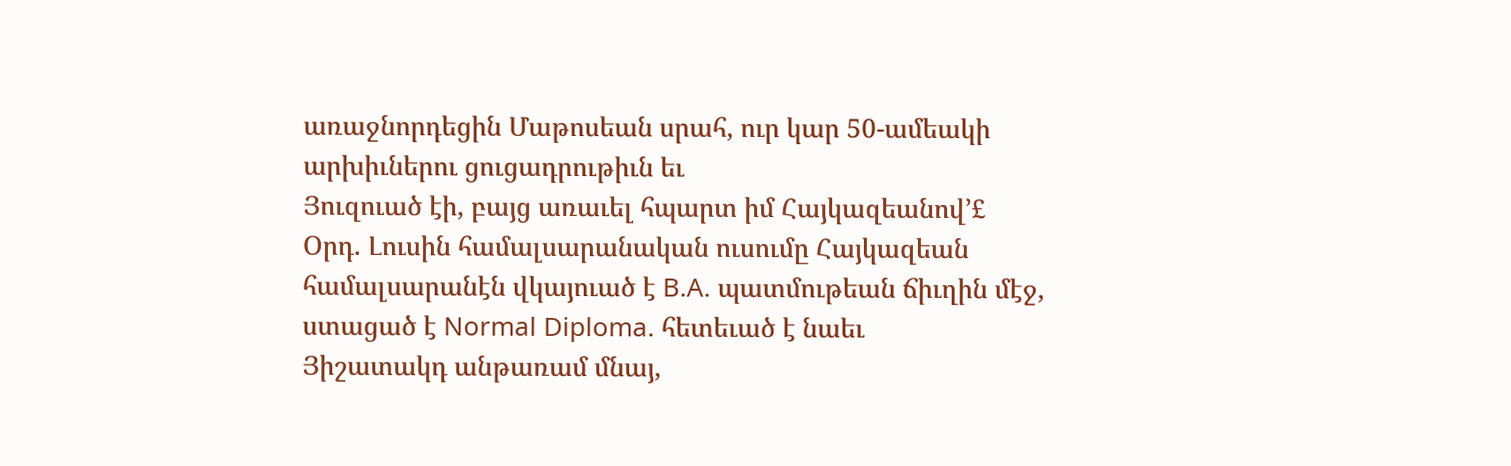առաջնորդեցին Մաթոսեան սրահ, ուր կար 50-ամեակի արխիւներու ցուցադրութիւն եւ
Յուզուած էի, բայց առաւել հպարտ իմ Հայկազեանով՚£
Օրդ. Լուսին համալսարանական ուսումը Հայկազեան համալսարանէն վկայուած է B.A. պատմութեան ճիւղին մէջ, ստացած է Normal Diploma. հետեւած է նաեւ
Յիշատակդ անթառամ մնայ,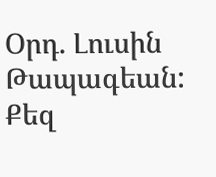Օրդ. Լուսին Թապագեան:
Քեզ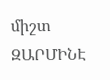միշտ
ԶԱՐՄԻՆԷ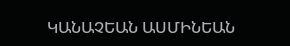ԿԱՆԱՉԵԱՆ ԱՍՄԻՆԵԱՆ